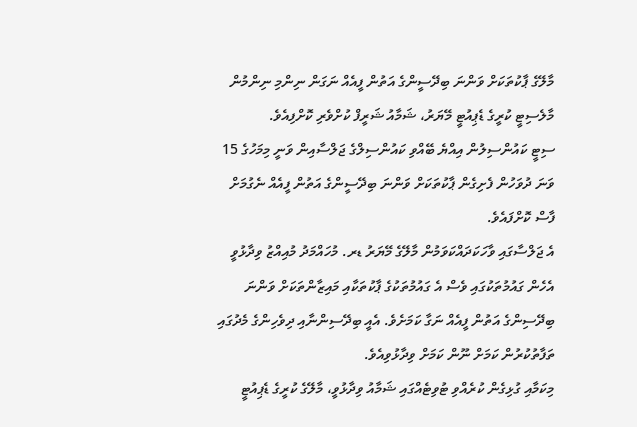މާލޭގެ ޕާކުތަކަށް ވަންނަ ބިދޭސީންގެ އަތުން ފީއެއް ނަގަން ނިންމި ނިންމުން މާލެސިޓީ ކުރީގެ ޑެޕިއުޓީ މޭޔަރު، ޝަމާއު ޝަރީފް ކުށްވެރި ކޮށްފިއެވެ.
ސިޓީ ކައުންސިލުން އިއްޔެ ބޭއްވި ކައުންސިލްގެ ޖަލްސާއިން ވަނީ މިމަހުގެ 15 ވަނަ ދުވަހުން ފެށިގެން ޕާކުތަކަށް ވަންނަ ބިދޭސީންގެ އަތުން ފީއެއް ނެގުމަށް ފާސް ކޮށްފައެވެ.
އެ ޖަލްސާގައި ވާހަކަދައްކަވަމުން މާލޭގެ މޭޔަރު ޑރ. މުހައްމަދު މުއިއްޒު ވިދާޅުވީ އެހެން ގައުމުތަކުގައި ވެސް އެ ގައުމުތަކުގެ ޕާކުތަކާއި މައިޒާންތަކަށް ވަންނަ ބިދޭސިންގެ އަތުން ފީއެއް ނަގާ ކަމަށެވެ. އެއީ ބިދޭސިންނާއި ދިވެހިންގެ މެދުގައި ތަފާތުކުރުން ކަމަށް ނޫން ކަމަށް ވިދާޅުވިއެވެ.
މިކަމާއި ގުޅިގެން ކުރެއްވި ޓުވިޓެއްގައި ޝަމާއު ވިދާޅުވީ، މާލޭގެ ކުރީގެ ޑެޕިއުޓީ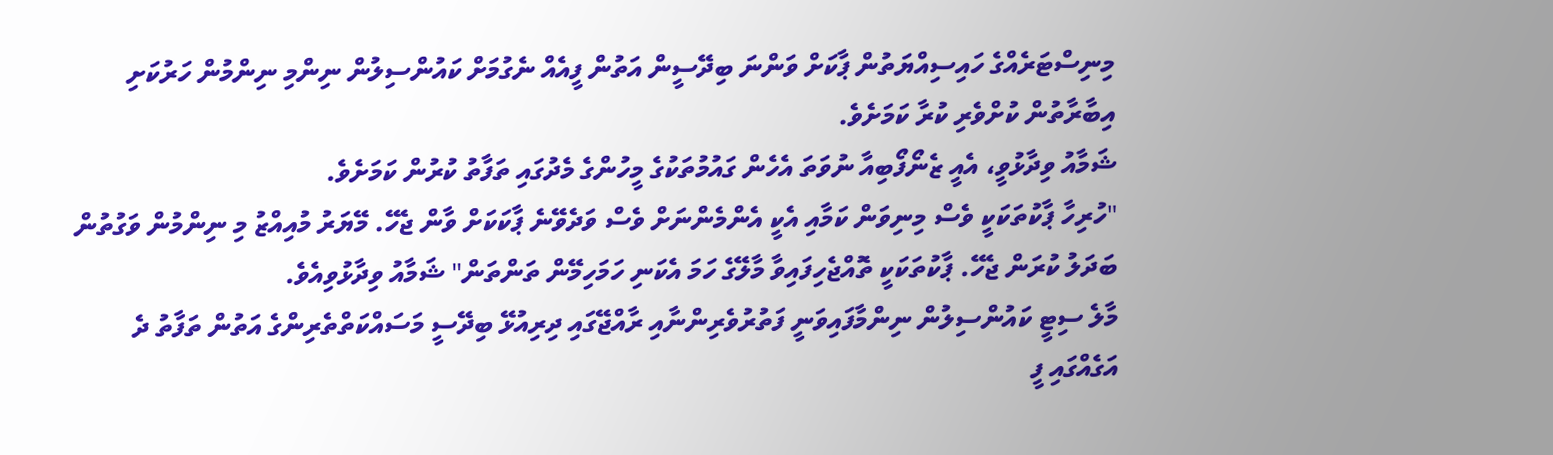މިނިސްޓަރެއްގެ ހައިސިއްޔަތުން ޕާކަށް ވަންނަ ބިދޭސީން އަތުން ފީއެއް ނެގުމަށް ކައުންސިލުން ނިންމި ނިންމުން ހަރުކަށި އިބާރާތުން ކުށްވެރި ކުރާ ކަމަށެވެ.
ޝަމާއު ވިދާޅުވީ، އެއީ ޒެނޯފޯބިއާ ނުވަތަ އެހެން ގައުމުތަކުގެ މީހުންގެ މެދުގައި ތަފާތު ކުރުން ކަމަށެވެ.
"ހުރިހާ ޕާކުތަކަކީ ވެސް މިނިވަން ކަމާއި އެކީ އެންމެންނަށް ވެސް ވަދެވޭނެ ޕާކަކަށް ވާން ޖެހޭ. މޭޔަރު މުއިއްޒު މި ނިންމުން ވަގުތުން ބަދަލު ކުރަން ޖެހޭ. ޕާކުތަކަކީ ތޮއްޖެހިފައިވާ މާލޭގެ ހަމަ އެކަނި ހަމަހިމޭން ތަންތަން" ޝަމާއު ވިދާޅުވިއެވެ.
މާލެ ސިޓީ ކައުންސިލުން ނިންމާފައިވަނީ ފަތުރުވެރިންނާއި ރާއްޖޭގައި ދިރިއުޅޭ ބިދޭސީ މަސައްކަތްތެރިންގެ އަތުން ތަފާތު ދެ އަގެއްގައި ފީ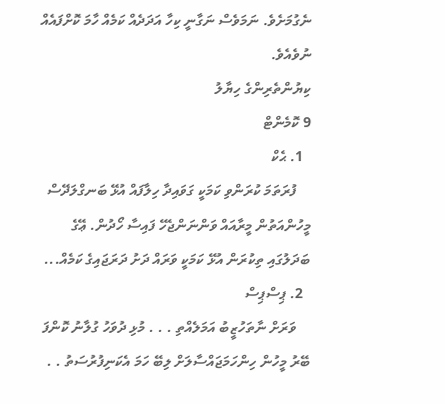ނެގުމަށެވެ. ނަމަވެސް ނަގާނީ ކިހާ އަދަދެއް ކަމެއް ހާމަ ކޮށްފައެއް ނުވެއެވެ.
ކިޔުންތެރިންގެ ހިޔާލު
9 ކޮމެންޓް
  1. ޙެކް
    ފުރަތަމަ ކުރަންވި ކަމަކީ ގަވައިދާ ހިލާފައް އުޅޭ ބަނގްލަދޭސް މީހުންއަތުން މީރާއައް ވަންނަންޖެހޭ ފައިސާ ހޯދުން. ޢޭގެ ބަދަލުގައި ތިކުރަން އުޅޭ ކަމަކީ ވަރައް ދަށު ދަރަޖައިގެ ކަމެއް...
  2. ޕިސްޕިސް
    ވަރަށް ނާތަހުޒީބު އަމަލެއްތި . . . މުޅި ދުވަހު ގުލާނު ކޮންފަ ބޭރު މީހުން ހިންހަމަޖައްސާލަށް ލިބޭ ހަމަ އެކަނިފުރުސަތު . .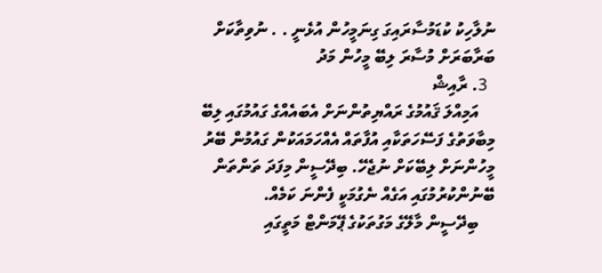ނުލާހިކު ކުޑަމުސާރައިގަ ގިނަމީހުން އުޅެނީ . . ނުވިތާކަށް ބަރާބަރަށް މުސާރަ ލިބޭ މީހުން މަދު
  3. ރާއިޝް
    އަމިއްލަ ޤައުމުގެ ރައްޔިތުންނަށް އެބައެއްގެ ގައުމުގައި ލިބޭ މިބާވަތުގެ ފަސޭހަތަކާއި އުފާތައް އެއްހަމައަކުން ގައުމުން ބޭރު މީހުންނަށް ލިބޭކަށް ނުޖެހޭ. ބިދޭސީން މިފަދަ ތަންތަން ބޭނުންކުރުމުގައި އަގެއް ނެގުމަކީ ފެންނަ ކަމެއް.
    ބިދޭސީން މާލޭގެ މަގުތަކުގެ ޕޭމަންޓް މަތީގައި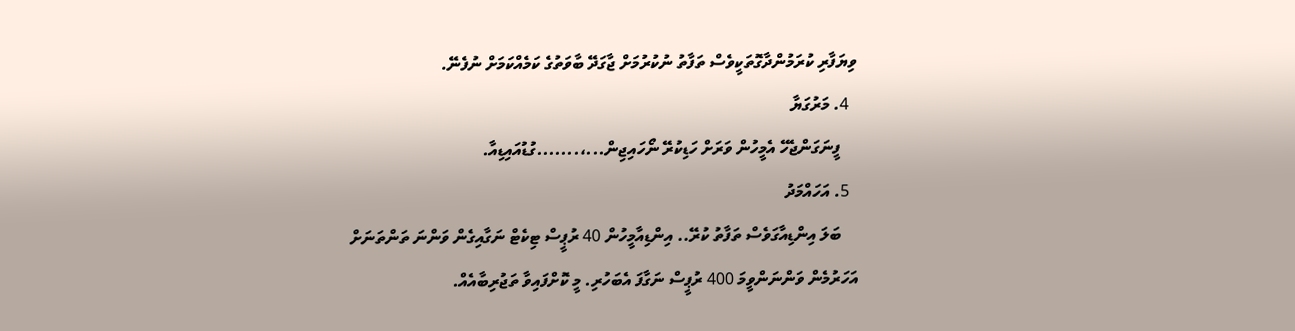ވިޔަފާރި ކުރަމުންދާގޮތަކީވެސް ތަފާތު ނުކުރުމަށް ޖާގަދޭ ބާވަތުގެ ކަމެއްކަމަށް ނުފެނޭ.
  4. މަރުގަޔާ
    ފީނަގަންޖެހޭ އެމީހުން ވަރަށް ހަޑިކުރޭ ނޯހައިޖިން...،.......ގުޑުއައިޑިއާ.
  5. އަހައްމަދު
    ބަލަ އިންޑިއާގަވެސް ތަފާތު ކުރޭ.. އިންޑިއާމީހުން 40 ރުޕީސް ޓިކެޓް ނަގާއިގެން ވަންނަ ތަންތަނަށް އަހަރުމެން ވަންނަންވީމަ 400 ރުޕީސް ނަގާފަ އެބަހުރި. މީ ކޮށްފައިވާ ތަޖުރިބާއެއް.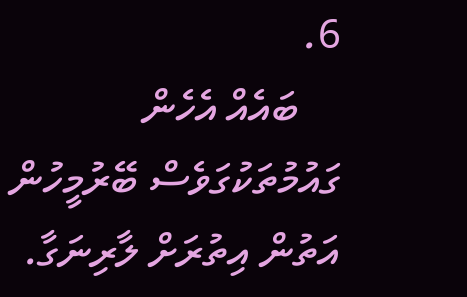6.
    ބައެއް އެހެން ގައުމުތަކުގަވެސް ބޭރުމީހުން އަތުން އިތުރަށް ލާރިނަގާ.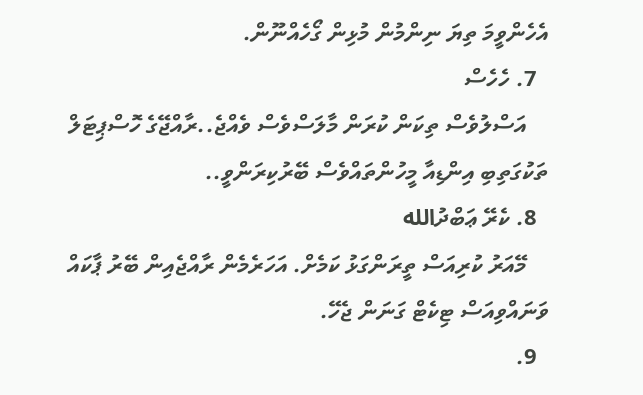އެހެންވީމަ ތިޔަ ނިންމުން މުޅިން ގޯހެއްނޫން.
  7. ހެހެސް
    އަސްލުވެސް ތިކަން ކުރަން މާލަސްވެސް ވެއްޖެ..ރާއްޖޭގެ ހޮސްޕިޓަލް ތަކުގަތިބި އިންޑިއާ މީހުންތައްވެސް ބޭރުކިރަންވީ..
  8. ކެރޭ ޢަބްދުالله
    މޭއަރު ކުރިއަސް ތީރަންގަޅު ކަމެށް. އަހަރެމެން ރާއްޖެއިން ބޭރު ޕާކައް ވަނައްވިއަސް ޓިކެޓް ގަނަން ޖެހޭ.
  9.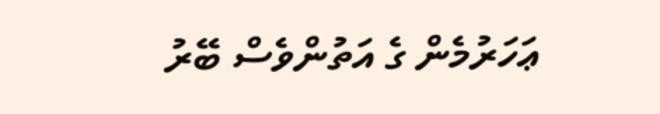ޢަހަރުމެން ގެ އަތުންވެސް ބޭރު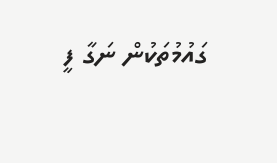ގައުމުތަކުން ނަގާ ފީ